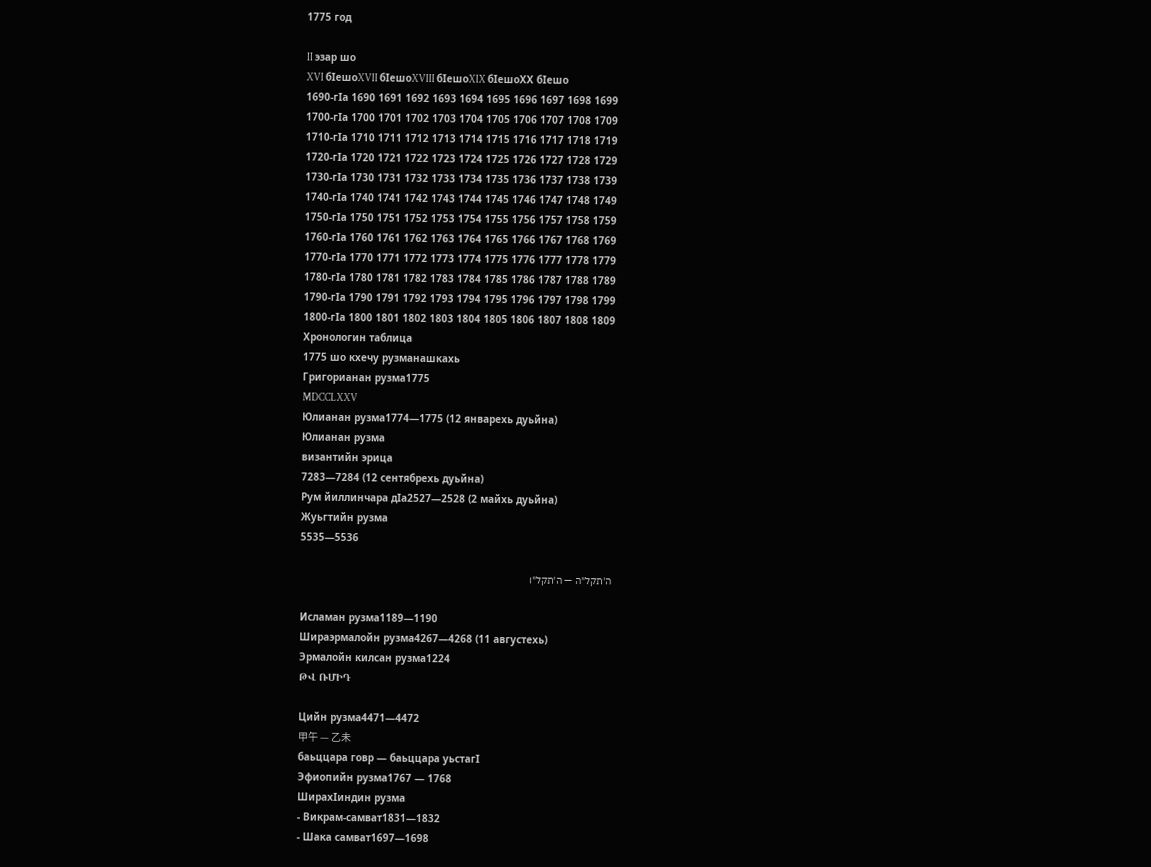1775 год

II эзар шо
XVI бӀешоXVII бӀешоXVIII бӀешоXIX бӀешоXX бӀешо
1690‑гӀа 1690 1691 1692 1693 1694 1695 1696 1697 1698 1699
1700‑гӀа 1700 1701 1702 1703 1704 1705 1706 1707 1708 1709
1710‑гӀа 1710 1711 1712 1713 1714 1715 1716 1717 1718 1719
1720‑гӀа 1720 1721 1722 1723 1724 1725 1726 1727 1728 1729
1730‑гӀа 1730 1731 1732 1733 1734 1735 1736 1737 1738 1739
1740‑гӀа 1740 1741 1742 1743 1744 1745 1746 1747 1748 1749
1750‑гӀа 1750 1751 1752 1753 1754 1755 1756 1757 1758 1759
1760‑гӀа 1760 1761 1762 1763 1764 1765 1766 1767 1768 1769
1770‑гӀа 1770 1771 1772 1773 1774 1775 1776 1777 1778 1779
1780‑гӀа 1780 1781 1782 1783 1784 1785 1786 1787 1788 1789
1790‑гӀа 1790 1791 1792 1793 1794 1795 1796 1797 1798 1799
1800‑гӀа 1800 1801 1802 1803 1804 1805 1806 1807 1808 1809
Хронологин таблица
1775 шо кхечу рузманашкахь
Григорианан рузма1775
MDCCLXXV
Юлианан рузма1774—1775 (12 январехь дуьйна)
Юлианан рузма
византийн эрица
7283—7284 (12 сентябрехь дуьйна)
Рум йиллинчара дӀа2527—2528 (2 майхь дуьйна)
Жуьгтийн рузма
5535—5536

ה'תקל"ה — ה'תקל"ו

Исламан рузма1189—1190
Шираэрмалойн рузма4267—4268 (11 августехь)
Эрмалойн килсан рузма1224
ԹՎ ՌՄԻԴ

Цийн рузма4471—4472
甲午 — 乙未
баьццара говр — баьццара уьстагӀ
Эфиопийн рузма1767 — 1768
ШирахӀиндин рузма
- Викрам-самват1831—1832
- Шака самват1697—1698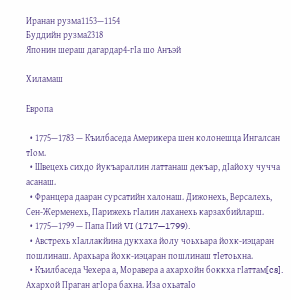Иранан рузма1153—1154
Буддийн рузма2318
Японин шераш дагардар4-гӀа шо Анъэй

Хиламаш

Европа

  • 1775—1783 — Къилбаседа Америкера шен колонешца Ингалсан тӀом.
  • Швецехь сихдо йукъараллин латтанаш декъар, дӀайоху чучча асанаш.
  • Францера дааран сурсатийн халонаш. Дижонехь, Версалехь, Сен-Жерменехь, Парижехь гӀалин лаханехь карзахбийларш.
  • 1775—1799 — Папа Пий VI (1717—1799).
  • Австрехь хӀаллакйина дукхаха йолу чоьхьара йохк-иэцаран пошлинаш. Арахьара йохк-иэцаран пошлинаш тӀетоьхна.
  • Къилбаседа Чехера а, Моравера а ахархойн боккха гӀаттам[cs]. Ахархой Праган агӀора бахна. Иза охьатаӀо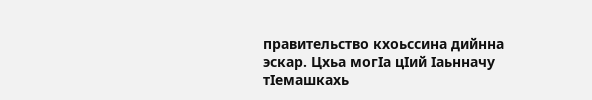правительство кхоьссина дийнна эскар. Цхьа могӀа цӀий Ӏаьнначу тӀемашкахь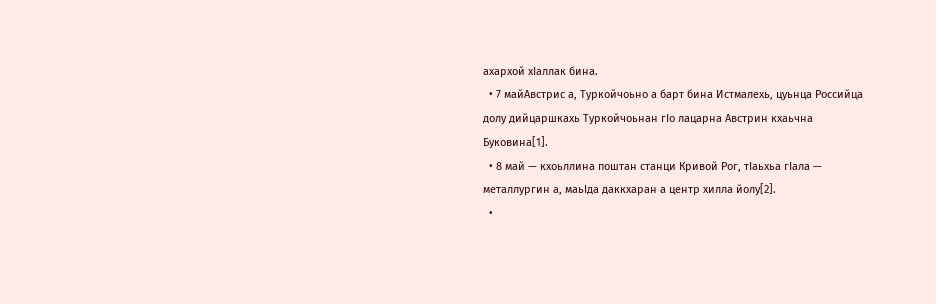ахархой хӀаллак бина.
  • 7 майАвстрис а, Туркойчоьно а барт бина Истмалехь, цуьнца Российца долу дийцаршкахь Туркойчоьнан гӀо лацарна Австрин кхаьчна Буковина[1].
  • 8 май — кхоьллина поштан станци Кривой Рог, тӀаьхьа гӀала — металлургин а, маьӀда даккхаран а центр хилла йолу[2].
  •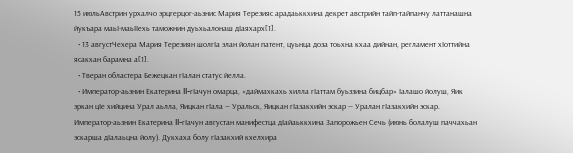15 июльАвстрин урхалчо эрцгерцог-аьзнис Мария Терезияс арадаьккхина декрет австрийн тайп-тайпанчу латтанашна йукъара маьӀ-маьӀӀехь таможнин дуьхьалонаш дӀаяхарх[1].
  • 13 августЧехера Мария Терезиян шолгӀа элан йолан патент, цуьнца доза тоьхна кхаа дийнан, регламент хӀоттийна ясакхан барамна а[1].
  • Тверан областера Бежецкан гӀалан статус йелла.
  • Император-аьзнин Екатерина II-гӀачун омарца, «даймахкахь хилла гӀаттам буьззина бицбар» Ӏалашо йолуш, Яик эркан цӀе хийцина Урал аьлла, Яицкан гӀала — Уральск, Яицкан гӀазакхийн эскар — Уралан гӀазакхийн эскар. Император-аьзнин Екатерина II-гӀачун августан манифестца дӀайаьккхина Запорожьен Сечь (июнь болалуш паччахьан эскарша дӀалаьцна йолу). Дукхаха болу гӀазакхий кхелхира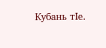Кубань тӀе.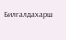Билгалдахарш